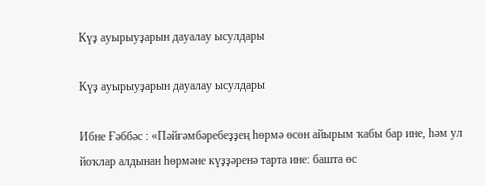Күҙ ауырыуҙарын дауалау ысулдары

Күҙ ауырыуҙарын дауалау ысулдары

Ибне Ғәббәс : «Пәйғәмбәребеҙҙең һөрмә өсөн айырым ҡабы бар ине, һәм ул йоҡлар алдынан һөрмәне күҙҙәренә тарта ине: башта өс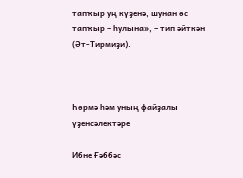тапҡыр уң күҙенә, шунан өс тапҡыр – һулына», – тип әйткән (Әт-Тирмиҙи).



Һөрмә һәм уның файҙалы үҙенсәлектәре

Ибне Ғәббәс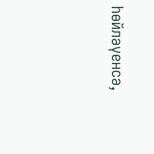һөйләүенсә,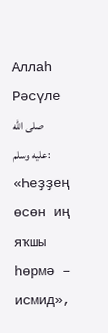Аллаһ Рәсүле صلى الله عليه وسلم: «Һеҙҙең өсөн иң яҡшы һөрмә – исмид»,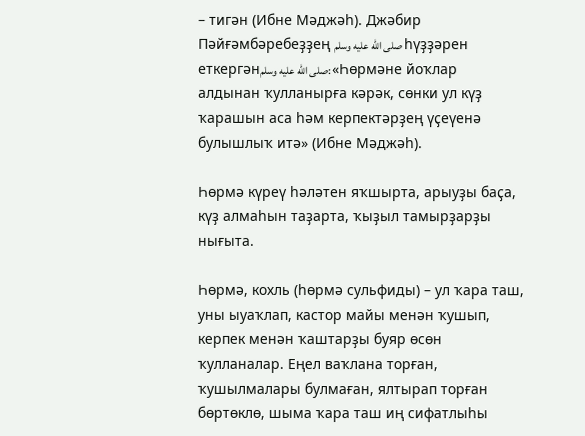– тигән (Ибне Мәджәһ). Джәбир Пәйғәмбәребеҙҙең صلى الله عليه وسلم һүҙҙәрен еткергәнصلى الله عليه وسلم: «Һөрмәне йоҡлар алдынан ҡулланырға кәрәк, сөнки ул күҙ ҡарашын аса һәм керпектәрҙең үҫеүенә булышлыҡ итә» (Ибне Мәджәһ).

Һөрмә күреү һәләтен яҡшырта, арыуҙы баҫа, күҙ алмаһын таҙарта, ҡыҙыл тамырҙарҙы нығыта.

Һөрмә, кохль (һөрмә сульфиды) – ул ҡара таш, уны ыуаҡлап, кастор майы менән ҡушып, керпек менән ҡаштарҙы буяр өсөн ҡулланалар. Еңел ваҡлана торған, ҡушылмалары булмаған, ялтырап торған бөртөклө, шыма ҡара таш иң сифатлыһы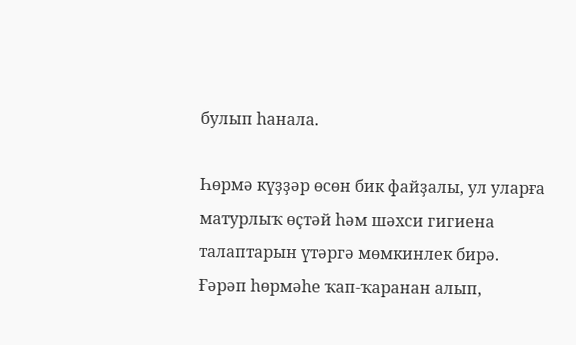булып һанала.

Һөрмә күҙҙәр өсөн бик файҙалы, ул уларға матурлыҡ өҫтәй һәм шәхси гигиена талаптарын үтәргә мөмкинлек бирә. Ғәрәп һөрмәһе ҡап-ҡаранан алып,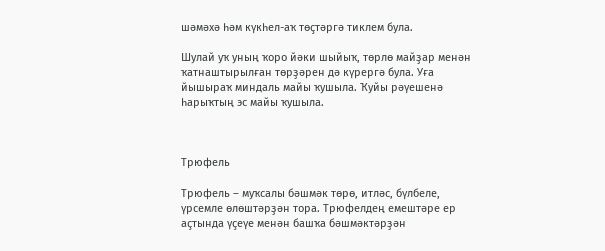шәмәхә һәм күкһел-аҡ төҫтәргә тиклем була.

Шулай уҡ уның ҡоро йәки шыйыҡ, төрлө майҙар менән ҡатнаштырылған төрҙәрен дә күрергә була. Уға йышыраҡ миндаль майы ҡушыла. Ҡуйы рәүешенә һарыҡтың эс майы ҡушыла.



Трюфель

Трюфель – муҡсалы бәшмәк төрө, итләс, бүлбеле, үрсемле өлөштәрҙән тора. Трюфелдең емештәре ер аҫтында үҫеүе менән башҡа бәшмәктәрҙән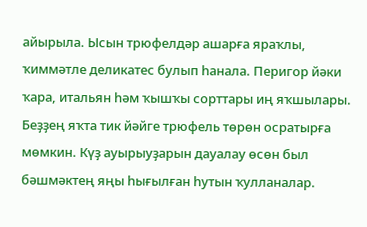айырыла. Ысын трюфелдәр ашарға яраҡлы, ҡиммәтле деликатес булып һанала. Перигор йәки ҡара, итальян һәм ҡышҡы сорттары иң яҡшылары. Беҙҙең яҡта тик йәйге трюфель төрөн осратырға мөмкин. Күҙ ауырыуҙарын дауалау өсөн был бәшмәктең яңы һығылған һутын ҡулланалар.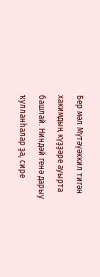Бер мәл Мүтәүәккил тигән хакимдың күҙҙәре ауырта башлай. Ниндәй генә дарыу ҡулланһалар ҙа, сире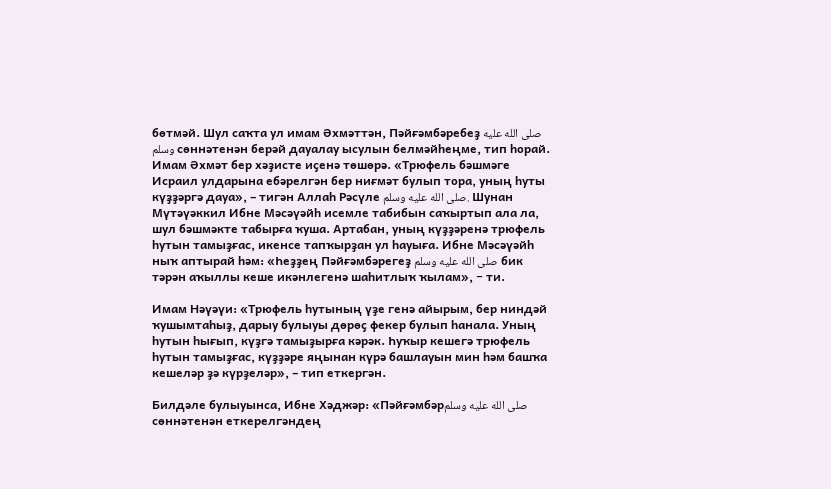бөтмәй. Шул саҡта ул имам Әхмәттән, Пәйғәмбәребеҙ صلى الله عليه وسلم сөннәтенән берәй дауалау ысулын белмәйһеңме, тип һорай. Имам Әхмәт бер хәҙисте иҫенә төшөрә. «Трюфель бәшмәге Исраил улдарына ебәрелгән бер ниғмәт булып тора, уның һуты күҙҙәргә дауа», – тигән Аллаһ Рәсүле صلى الله عليه وسلم. Шунан Мүтәүәккил Ибне Мәсәүәйһ исемле табибын саҡыртып ала ла, шул бәшмәкте табырға ҡуша. Артабан, уның күҙҙәренә трюфель һутын тамыҙғас, икенсе тапҡырҙан ул һауыға. Ибне Мәсәүәйһ ныҡ аптырай һәм: «Һеҙҙең Пәйғәмбәрегеҙ صلى الله عليه وسلم бик тәрән аҡыллы кеше икәнлегенә шаһитлыҡ ҡылам», − ти.

Имам Нәүәүи: «Трюфель һутының үҙе генә айырым, бер ниндәй ҡушымтаһыҙ, дарыу булыуы дөрөҫ фекер булып һанала. Уның һутын һығып, күҙгә тамыҙырға кәрәк. Һуҡыр кешегә трюфель һутын тамыҙғас, күҙҙәре яңынан күрә башлауын мин һәм башҡа кешеләр ҙә күрҙеләр», – тип еткергән.

Билдәле булыуынса, Ибне Хәджәр: «Пәйғәмбәрصلى الله عليه وسلم сөннәтенән еткерелгәндең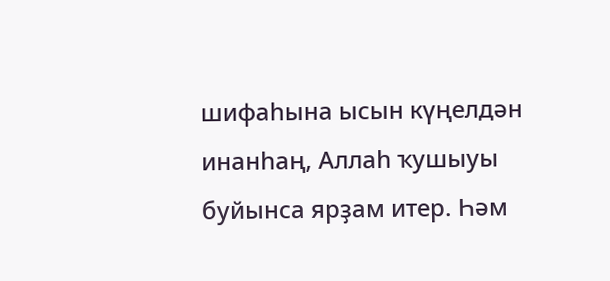шифаһына ысын күңелдән инанһаң, Аллаһ ҡушыуы буйынса ярҙам итер. Һәм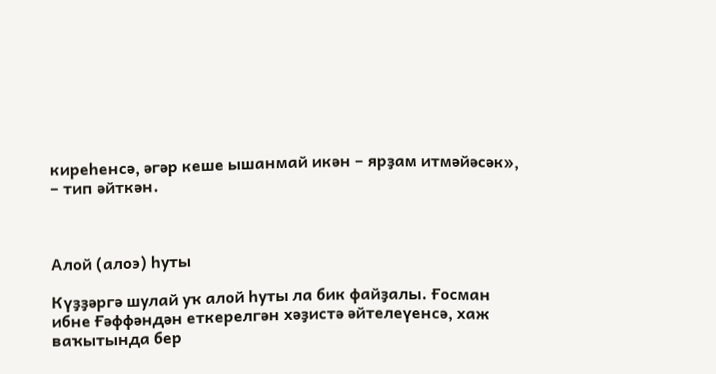киреһенсә, әгәр кеше ышанмай икән – ярҙам итмәйәсәк», – тип әйткән.



Алой (алоэ) һуты

Күҙҙәргә шулай уҡ алой һуты ла бик файҙалы. Ғосман ибне Ғәффәндән еткерелгән хәҙистә әйтелеүенсә, хаж ваҡытында бер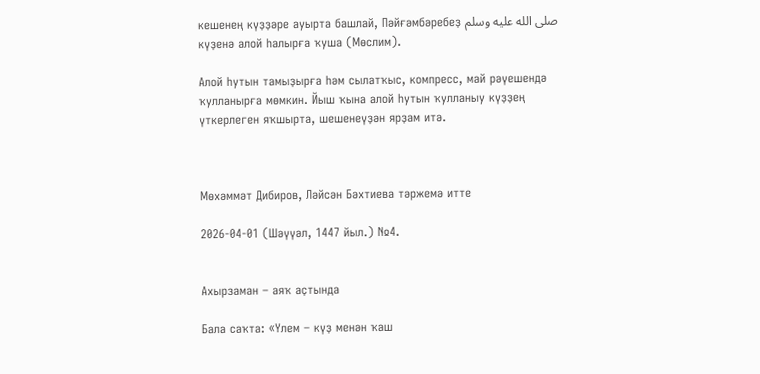кешенең күҙҙәре ауырта башлай, Пәйғәмбәребеҙ صلى الله عليه وسلم күҙенә алой һалырға ҡуша (Мөслим).

Алой һутын тамыҙырға һәм сылатҡыс, компресс, май рәүешендә ҡулланырға мөмкин. Йыш ҡына алой һутын ҡулланыу күҙҙең үткерлеген яҡшырта, шешенеүҙән ярҙам итә.



Мөхәммәт Дибиров, Ләйсән Бәхтиева тәржемә итте

2026-04-01 (Шәүүәл, 1447 йыл.) №4.


Ахырзаман – аяҡ аҫтында

Бала саҡта: «Үлем – күҙ менән ҡаш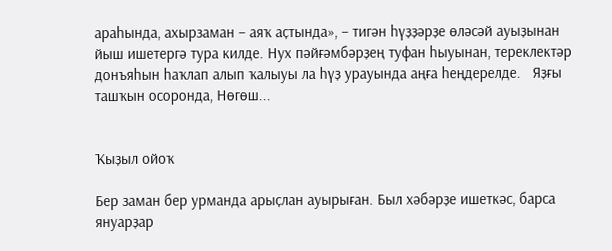араһында, ахырзаман – аяҡ аҫтында», – тигән һүҙҙәрҙе өләсәй ауыҙынан йыш ишетергә тура килде. Нух пәйғәмбәрҙең туфан һыуынан, тереклектәр донъяһын һаҡлап алып ҡалыуы ла һүҙ урауында аңға һеңдерелде.   Яҙғы ташҡын осоронда, Нөгөш...


Ҡыҙыл ойоҡ

Бер заман бер урманда арыҫлан ауырыған. Был хәбәрҙе ишеткәс, барса януарҙар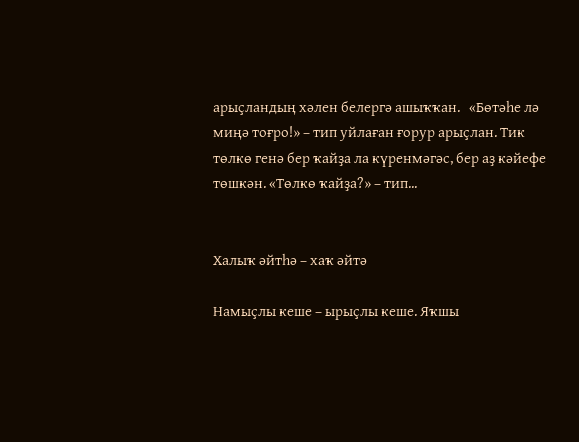арыҫландың хәлен белергә ашыҡҡан.   «Бөтәһе лә миңә тоғро!» – тип уйлаған ғорур арыҫлан. Тик төлкө генә бер ҡайҙа ла күренмәгәс, бер аҙ кәйефе төшкән. «Төлкө ҡайҙа?» – тип...


Халыҡ әйтһә – хаҡ әйтә

Намыҫлы кеше – ырыҫлы кеше. Яҡшы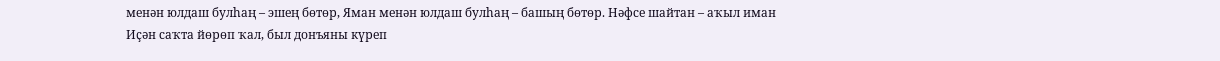менән юлдаш булһаң – эшең бөтөр, Яман менән юлдаш булһаң – башың бөтөр. Нәфсе шайтан – аҡыл иман Иҫән саҡта йөрөп ҡал, был донъяны күреп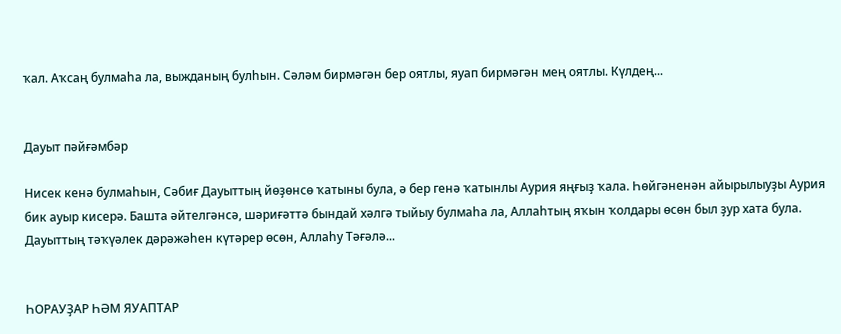ҡал. Аҡсаң булмаһа ла, выжданың булһын. Сәләм бирмәгән бер оятлы, яуап бирмәгән мең оятлы. Күлдең...


Дауыт пәйғәмбәр

Нисек кенә булмаһын, Сәбиғ Дауыттың йөҙөнсө ҡатыны була, ә бер генә ҡатынлы Аурия яңғыҙ ҡала. Һөйгәненән айырылыуҙы Аурия бик ауыр кисерә. Башта әйтелгәнсә, шәриғәттә бындай хәлгә тыйыу булмаһа ла, Аллаһтың яҡын ҡолдары өсөн был ҙур хата була. Дауыттың тәҡүәлек дәрәжәһен күтәрер өсөн, Аллаһу Тәғәлә...


ҺОРАУҘАР ҺӘМ ЯУАПТАР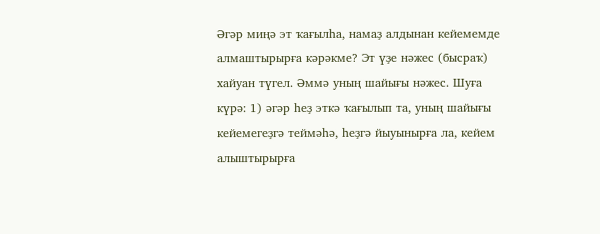Әгәр миңә эт ҡағылһа, намаҙ алдынан кейемемде алмаштырырға кәрәкме? Эт үҙе нәжес (бысраҡ) хайуан түгел. Әммә уның шайығы нәжес. Шуға күрә: 1) әгәр һеҙ эткә ҡағылып та, уның шайығы кейемегеҙгә теймәһә, һеҙгә йыуынырға ла, кейем алыштырырға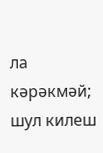ла кәрәкмәй; шул килеш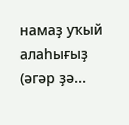намаҙ уҡый алаһығыҙ (әгәр ҙә...